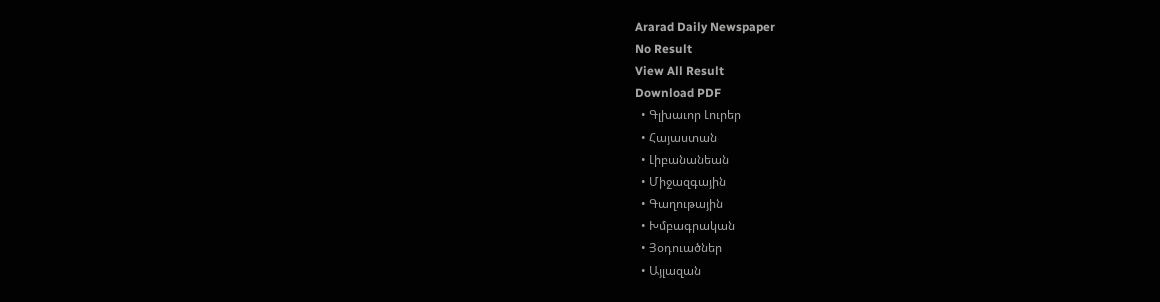Ararad Daily Newspaper
No Result
View All Result
Download PDF
  • Գլխաւոր Լուրեր
  • Հայաստան
  • Լիբանանեան
  • Միջազգային
  • Գաղութային
  • Խմբագրական
  • Յօդուածներ
  • Այլազան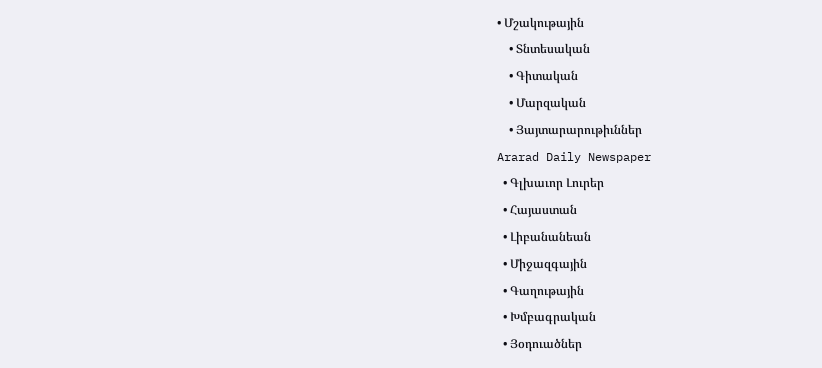• Մշակութային
    • Տնտեսական
    • Գիտական
    • Մարզական
    • Յայտարարութիւններ
Ararad Daily Newspaper
  • Գլխաւոր Լուրեր
  • Հայաստան
  • Լիբանանեան
  • Միջազգային
  • Գաղութային
  • Խմբագրական
  • Յօդուածներ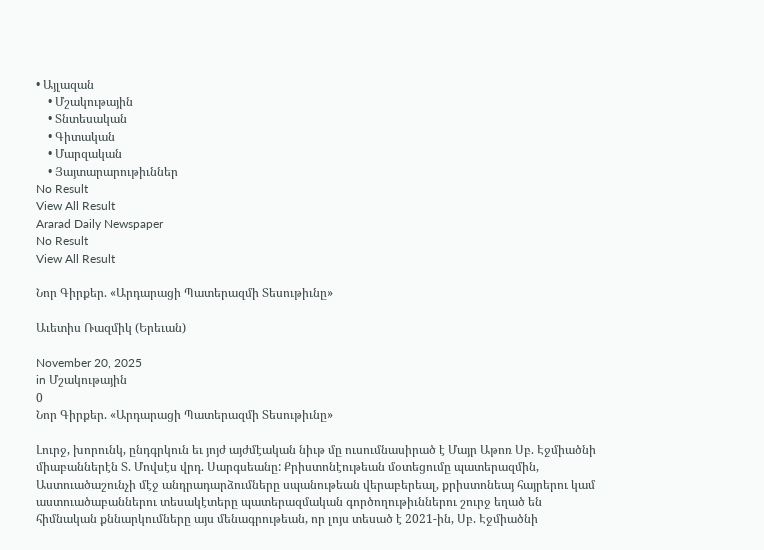• Այլազան
    • Մշակութային
    • Տնտեսական
    • Գիտական
    • Մարզական
    • Յայտարարութիւններ
No Result
View All Result
Ararad Daily Newspaper
No Result
View All Result

Նոր Գիրքեր. «Արդարացի Պատերազմի Տեսութիւնը»

Աւետիս Ռազմիկ (Երեւան)

November 20, 2025
in Մշակութային
0
Նոր Գիրքեր. «Արդարացի Պատերազմի Տեսութիւնը»

Լուրջ, խորունկ, ընդգրկուն եւ յոյժ այժմէական նիւթ մը ուսումնասիրած է Մայր Աթոռ Սբ. Էջմիածնի միաբաններէն Տ. Մովսէս վրդ. Սարգսեանը: Քրիստոնէութեան մօտեցումը պատերազմին, Աստուածաշունչի մէջ անդրադարձումները սպանութեան վերաբերեալ, քրիստոնեայ հայրերու կամ աստուածաբաններու տեսակէտերը պատերազմական գործողութիւններու շուրջ եղած են հիմնական քննարկումները այս մենագրութեան, որ լոյս տեսած է 2021-ին, Սբ. Էջմիածնի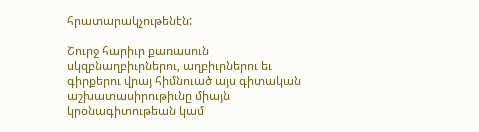հրատարակչութենէն:

Շուրջ հարիւր քառասուն սկզբնաղբիւրներու, աղբիւրներու եւ գիրքերու վրայ հիմնուած այս գիտական աշխատասիրութիւնը միայն կրօնագիտութեան կամ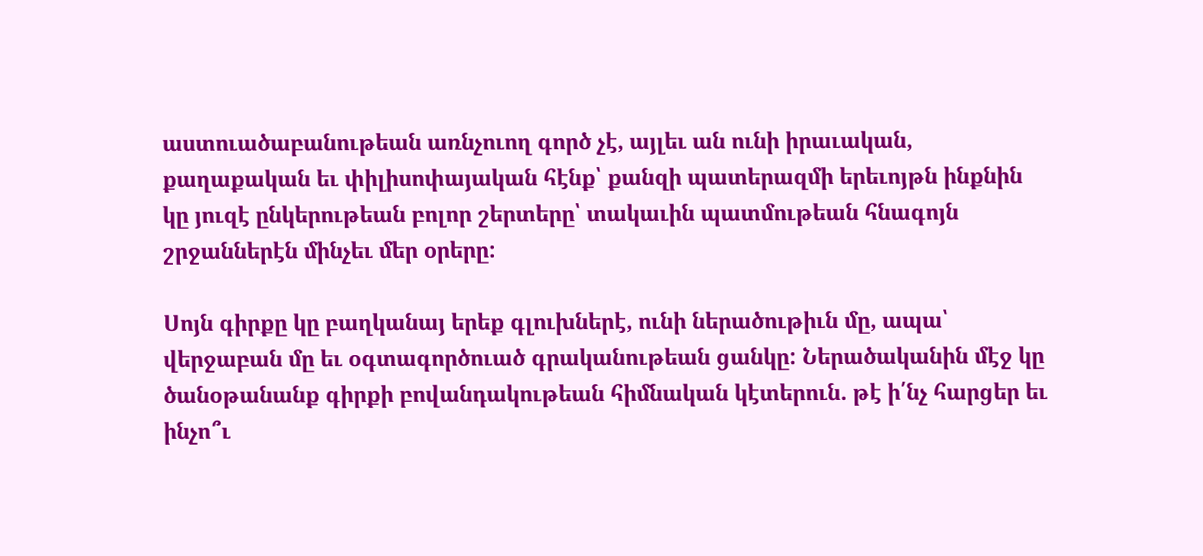աստուածաբանութեան առնչուող գործ չէ, այլեւ ան ունի իրաւական, քաղաքական եւ փիլիսոփայական հէնք՝ քանզի պատերազմի երեւոյթն ինքնին կը յուզէ ընկերութեան բոլոր շերտերը՝ տակաւին պատմութեան հնագոյն շրջաններէն մինչեւ մեր օրերը:

Սոյն գիրքը կը բաղկանայ երեք գլուխներէ, ունի ներածութիւն մը, ապա՝ վերջաբան մը եւ օգտագործուած գրականութեան ցանկը: Ներածականին մէջ կը ծանօթանանք գիրքի բովանդակութեան հիմնական կէտերուն. թէ ի՛նչ հարցեր եւ ինչո՞ւ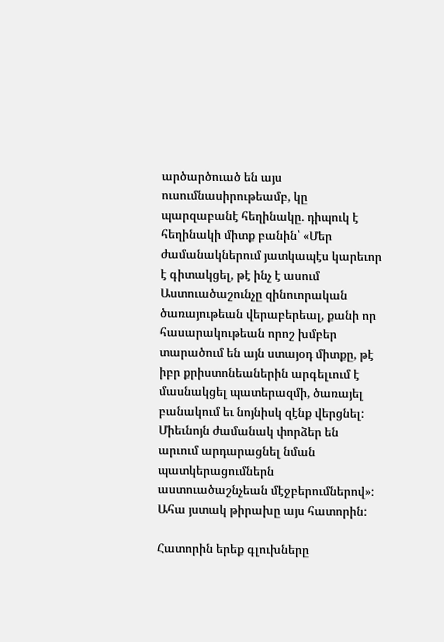արծարծուած են այս ուսումնասիրութեամբ, կը պարզաբանէ հեղինակը. դիպուկ է հեղինակի միտք բանին՝ «Մեր ժամանակներում յատկապէս կարեւոր է գիտակցել, թէ ինչ է ասում Աստուածաշունչը զինուորական ծառայութեան վերաբերեալ, քանի որ հասարակութեան որոշ խմբեր տարածում են այն ստայօդ միտքը, թէ իբր քրիստոնեաներին արգելւում է մասնակցել պատերազմի, ծառայել բանակում եւ նոյնիսկ զէնք վերցնել: Միեւնոյն ժամանակ փորձեր են արւում արդարացնել նման պատկերացումներն աստուածաշնչեան մէջբերումներով»: Ահա յստակ թիրախը այս հատորին:

Հատորին երեք գլուխները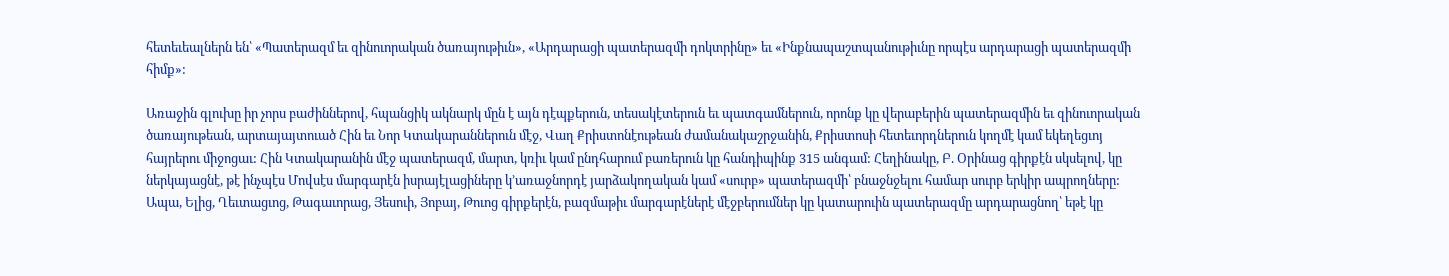հետեւեալներն են՝ «Պատերազմ եւ զինուորական ծառայութիւն», «Արդարացի պատերազմի դոկտրինը» եւ «Ինքնապաշտպանութիւնը որպէս արդարացի պատերազմի հիմք»:

Առաջին գլուխը իր չորս բաժիններով, հպանցիկ ակնարկ մըն է այն դէպքերուն, տեսակէտերուն եւ պատգամներուն, որոնք կը վերաբերին պատերազմին եւ զինուորական ծառայութեան, արտայայտուած Հին եւ Նոր Կտակարաններուն մէջ, Վաղ Քրիստոնէութեան ժամանակաշրջանին, Քրիստոսի հետեւորդներուն կողմէ կամ եկեղեցւոյ հայրերու միջոցաւ: Հին Կտակարանին մէջ պատերազմ, մարտ, կռիւ կամ ընդհարում բառերուն կը հանդիպինք 315 անգամ: Հեղինակը, Բ. Օրինաց գիրքէն սկսելով, կը ներկայացնէ, թէ ինչպէս Մովսէս մարգարէն իսրայէլացիները կ’առաջնորդէ յարձակողական կամ «սուրբ» պատերազմի՝ բնաջնջելու համար սուրբ երկիր ապրողները: Ապա, Ելից, Ղեւտացւոց, Թագաւորաց, Յեսուի, Յոբայ, Թուոց գիրքերէն, բազմաթիւ մարգարէներէ մէջբերումներ կը կատարուին պատերազմը արդարացնող՝ եթէ կը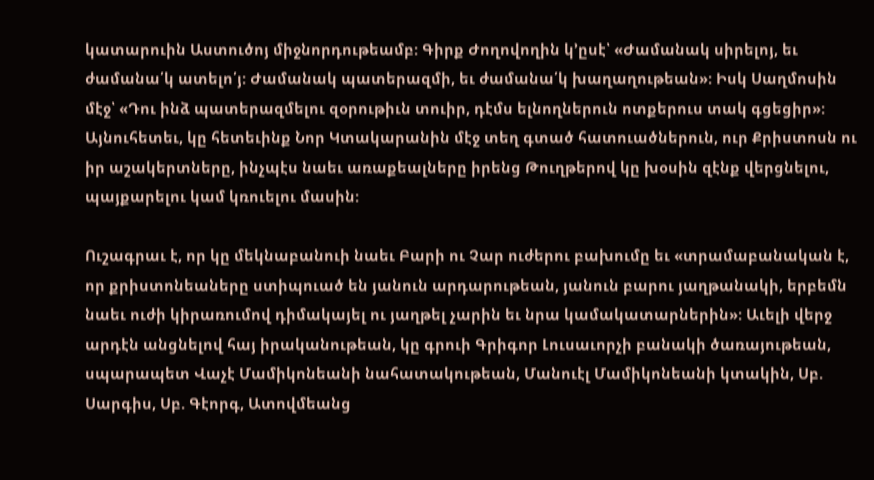կատարուին Աստուծոյ միջնորդութեամբ: Գիրք Ժողովողին կ’ըսէ՝ «Ժամանակ սիրելոյ, եւ ժամանա՛կ ատելո՛յ: Ժամանակ պատերազմի, եւ ժամանա՛կ խաղաղութեան»: Իսկ Սաղմոսին մէջ՝ «Դու ինձ պատերազմելու զօրութիւն տուիր, դէմս ելնողներուն ոտքերուս տակ գցեցիր»: Այնուհետեւ, կը հետեւինք Նոր Կտակարանին մէջ տեղ գտած հատուածներուն, ուր Քրիստոսն ու իր աշակերտները, ինչպէս նաեւ առաքեալները իրենց Թուղթերով կը խօսին զէնք վերցնելու, պայքարելու կամ կռուելու մասին:

Ուշագրաւ է, որ կը մեկնաբանուի նաեւ Բարի ու Չար ուժերու բախումը եւ «տրամաբանական է, որ քրիստոնեաները ստիպուած են յանուն արդարութեան, յանուն բարու յաղթանակի, երբեմն նաեւ ուժի կիրառումով դիմակայել ու յաղթել չարին եւ նրա կամակատարներին»: Աւելի վերջ արդէն անցնելով հայ իրականութեան, կը գրուի Գրիգոր Լուսաւորչի բանակի ծառայութեան, սպարապետ Վաչէ Մամիկոնեանի նահատակութեան, Մանուէլ Մամիկոնեանի կտակին, Սբ. Սարգիս, Սբ. Գէորգ, Ատովմեանց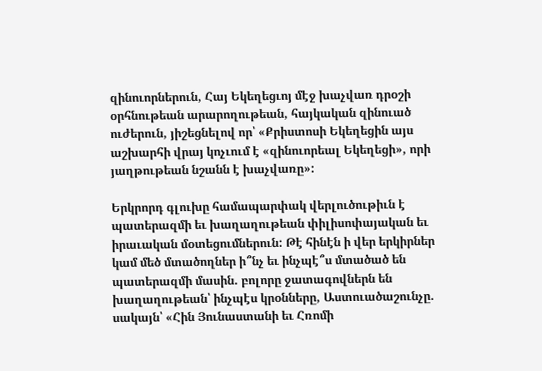զինուորներուն, Հայ Եկեղեցւոյ մէջ խաչվառ դրօշի օրհնութեան արարողութեան, հայկական զինուած ուժերուն, յիշեցնելով որ՝ «Քրիստոսի Եկեղեցին այս աշխարհի վրայ կոչւում է «զինուորեալ Եկեղեցի», որի յաղթութեան նշանն է խաչվառը»:

Երկրորդ գլուխը համապարփակ վերլուծութիւն է պատերազմի եւ խաղաղութեան փիլիսոփայական եւ իրաւական մօտեցումներուն: Թէ հինէն ի վեր երկիրներ կամ մեծ մտածողներ ի՞նչ եւ ինչպէ՞ս մտածած են պատերազմի մասին. բոլորը ջատագովներն են խաղաղութեան՝ ինչպէս կրօնները, Աստուածաշունչը. սակայն՝ «Հին Յունաստանի եւ Հռոմի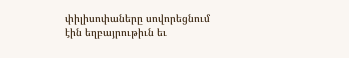փիլիսոփաները սովորեցնում էին եղբայրութիւն եւ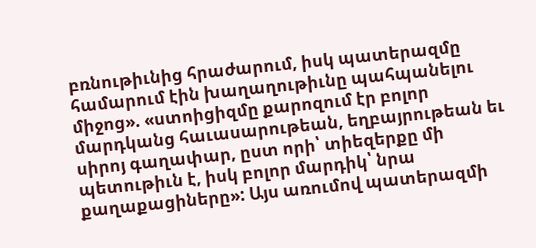բռնութիւնից հրաժարում, իսկ պատերազմը համարում էին խաղաղութիւնը պահպանելու միջոց». «ստոիցիզմը քարոզում էր բոլոր մարդկանց հաւասարութեան, եղբայրութեան եւ սիրոյ գաղափար, ըստ որի՝ տիեզերքը մի պետութիւն է, իսկ բոլոր մարդիկ՝ նրա քաղաքացիները»: Այս առումով պատերազմի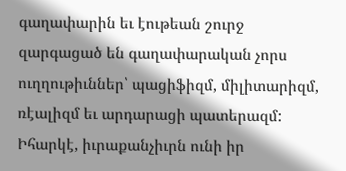գաղափարին եւ էութեան շուրջ զարգացած են գաղափարական չորս ուղղութիւններ՝ պացիֆիզմ, միլիտարիզմ, ռէալիզմ եւ արդարացի պատերազմ: Իհարկէ, իւրաքանչիւրն ունի իր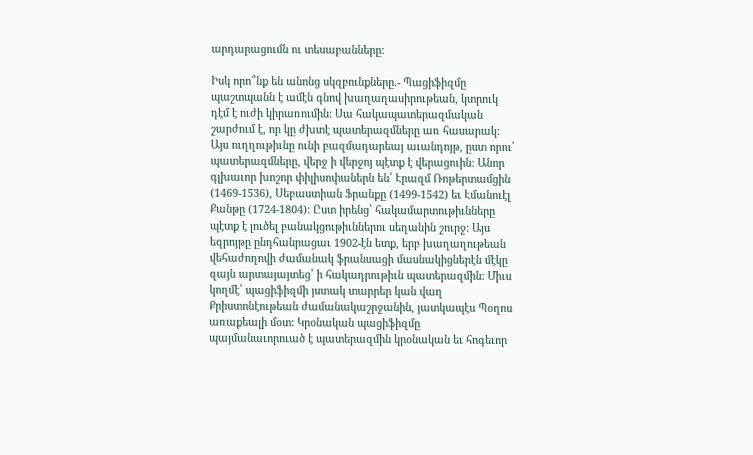արդարացումն ու տեսաբանները:

Իսկ որո՞նք են անոնց սկզբունքները.- Պացիֆիզմը պաշտպանն է ամէն գնով խաղաղասիրութեան, կտրուկ դէմ է ուժի կիրառումին: Սա հակապատերազմական շարժում է, որ կը ժխտէ պատերազմները առ հասարակ: Այս ուղղութիւնը ունի բազմադարեայ աւանդոյթ, ըստ որու՝ պատերազմները, վերջ ի վերջոյ պէտք է վերացուին: Անոր գլխաւոր խոշոր փիլիսոփաներն են՝ Էրազմ Ռոթերտամցին (1469-1536), Սեբաստիան Ֆրանքը (1499-1542) եւ Էմանուէլ Քանթը (1724-1804): Ըստ իրենց՝ հակամարտութիւնները պէտք է լուծել բանակցութիւններու սեղանին շուրջ: Այս եզրոյթը ընդհանրացաւ 1902-էն ետք, երբ խաղաղութեան վեհաժողովի ժամանակ ֆրանսացի մասնակիցներէն մէկը զայն արտայայտեց՝ ի հակադրութիւն պատերազմին: Միւս կողմէ՝ պացիֆիզմի յստակ տարրեր կան վաղ Քրիստոնէութեան ժամանակաշրջանին, յատկապէս Պօղոս առաքեալի մօտ: Կրօնական պացիֆիզմը պայմանաւորուած է պատերազմին կրօնական եւ հոգեւոր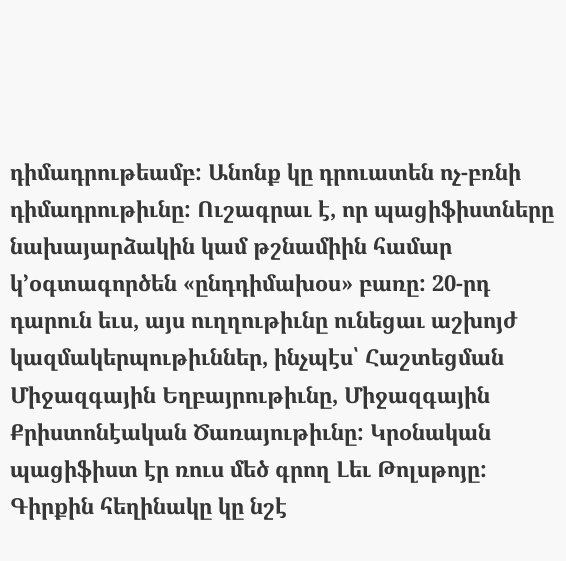դիմադրութեամբ: Անոնք կը դրուատեն ոչ-բռնի դիմադրութիւնը: Ուշագրաւ է, որ պացիֆիստները նախայարձակին կամ թշնամիին համար կ’օգտագործեն «ընդդիմախօս» բառը: 20-րդ դարուն եւս, այս ուղղութիւնը ունեցաւ աշխոյժ կազմակերպութիւններ, ինչպէս՝ Հաշտեցման Միջազգային Եղբայրութիւնը, Միջազգային Քրիստոնէական Ծառայութիւնը: Կրօնական պացիֆիստ էր ռուս մեծ գրող Լեւ Թոլսթոյը: Գիրքին հեղինակը կը նշէ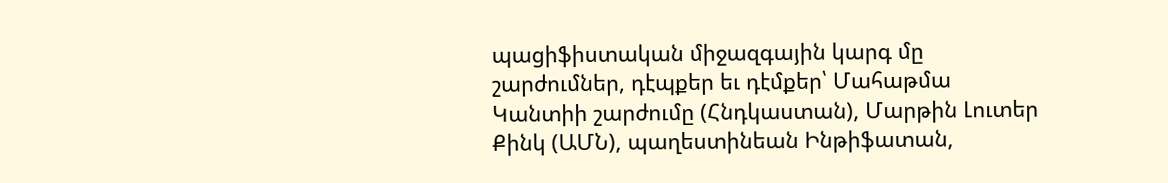պացիֆիստական միջազգային կարգ մը շարժումներ, դէպքեր եւ դէմքեր՝ Մահաթմա Կանտիի շարժումը (Հնդկաստան), Մարթին Լուտեր Քինկ (ԱՄՆ), պաղեստինեան Ինթիֆատան,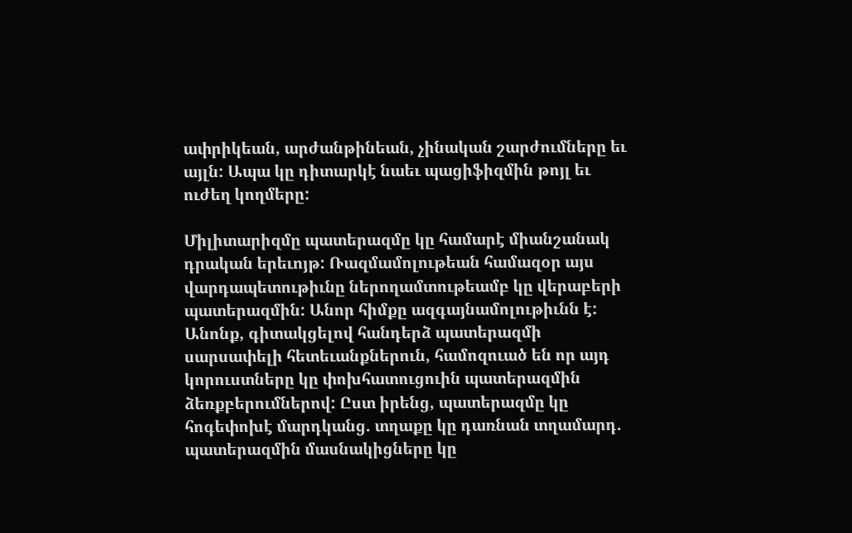ափրիկեան, արժանթինեան, չինական շարժումները եւ այլն: Ապա կը դիտարկէ նաեւ պացիֆիզմին թոյլ եւ ուժեղ կողմերը:

Միլիտարիզմը պատերազմը կը համարէ միանշանակ դրական երեւոյթ: Ռազմամոլութեան համազօր այս վարդապետութիւնը ներողամտութեամբ կը վերաբերի պատերազմին: Անոր հիմքը ազգայնամոլութիւնն է: Անոնք, գիտակցելով հանդերձ պատերազմի սարսափելի հետեւանքներուն, համոզուած են որ այդ կորուստները կը փոխհատուցուին պատերազմին ձեռքբերումներով: Ըստ իրենց, պատերազմը կը հոգեփոխէ մարդկանց. տղաքը կը դառնան տղամարդ. պատերազմին մասնակիցները կը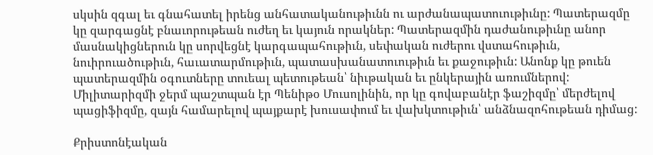սկսին զգալ եւ գնահատել իրենց անհատականութիւնն ու արժանապատուութիւնը: Պատերազմը կը զարգացնէ բնաւորութեան ուժեղ եւ կայուն որակներ: Պատերազմին դաժանութիւնը անոր մասնակիցներուն կը սորվեցնէ կարգապահութիւն, սեփական ուժերու վստահութիւն, նուիրուածութիւն, հաւատարմութիւն, պատասխանատուութիւն եւ քաջութիւն: Անոնք կը թուեն պատերազմին օգուտները տուեալ պետութեան՝ նիւթական եւ ընկերային առումներով: Միլիտարիզմի ջերմ պաշտպան էր Պենիթօ Մուսոլինին, որ կը գովաբանէր ֆաշիզմը՝ մերժելով պացիֆիզմը, զայն համարելով պայքարէ խուսափում եւ վախկտութիւն՝ անձնազոհութեան դիմաց:

Քրիստոնէական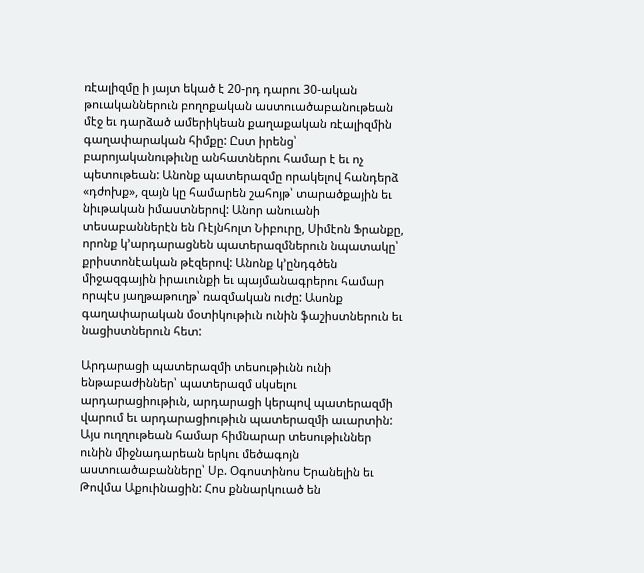ռէալիզմը ի յայտ եկած է 20-րդ դարու 30-ական թուականներուն բողոքական աստուածաբանութեան մէջ եւ դարձած ամերիկեան քաղաքական ռէալիզմին գաղափարական հիմքը: Ըստ իրենց՝ բարոյականութիւնը անհատներու համար է եւ ոչ պետութեան: Անոնք պատերազմը որակելով հանդերձ «դժոխք», զայն կը համարեն շահոյթ՝ տարածքային եւ նիւթական իմաստներով: Անոր անուանի տեսաբաններէն են Ռէյնհոլտ Նիբուրը, Սիմէոն Ֆրանքը, որոնք կ’արդարացնեն պատերազմներուն նպատակը՝ քրիստոնէական թէզերով: Անոնք կ’ընդգծեն միջազգային իրաւունքի եւ պայմանագրերու համար որպէս յաղթաթուղթ՝ ռազմական ուժը: Ասոնք գաղափարական մօտիկութիւն ունին ֆաշիստներուն եւ նացիստներուն հետ:

Արդարացի պատերազմի տեսութիւնն ունի ենթաբաժիններ՝ պատերազմ սկսելու արդարացիութիւն, արդարացի կերպով պատերազմի վարում եւ արդարացիութիւն պատերազմի աւարտին: Այս ուղղութեան համար հիմնարար տեսութիւններ ունին միջնադարեան երկու մեծագոյն աստուածաբանները՝ Սբ. Օգոստինոս Երանելին եւ Թովմա Աքուինացին: Հոս քննարկուած են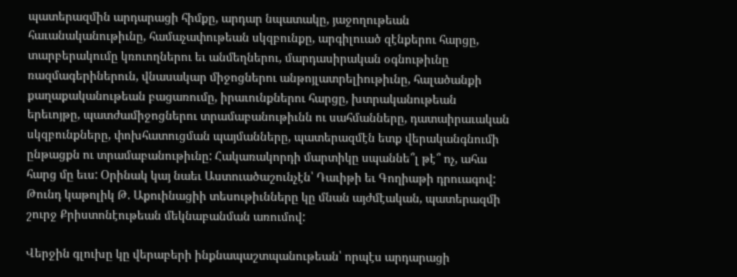պատերազմին արդարացի հիմքը, արդար նպատակը, յաջողութեան հաւանականութիւնը, համաչափութեան սկզբունքը, արգիլուած զէնքերու հարցը, տարբերակումը կռուողներու եւ անմեղներու, մարդասիրական օգնութիւնը ռազմագերիներուն, վնասակար միջոցներու անթոյլատրելիութիւնը, հալածանքի քաղաքականութեան բացառումը, իրաւունքներու հարցը, խտրականութեան երեւոյթը, պատժամիջոցներու տրամաբանութիւնն ու սահմանները, դատաիրաւական սկզբունքները, փոխհատուցման պայմանները, պատերազմէն ետք վերականգնումի ընթացքն ու տրամաբանութիւնը: Հակառակորդի մարտիկը սպաննե՞լ թէ՞ ոչ, ահա հարց մը եւս: Օրինակ կայ նաեւ Աստուածաշունչէն՝ Դաւիթի եւ Գողիաթի դրուագով: Թունդ կաթոլիկ Թ. Աքուինացիի տեսութիւնները կը մնան այժմէական, պատերազմի շուրջ Քրիստոնէութեան մեկնաբանման առումով:

Վերջին գլուխը կը վերաբերի ինքնապաշտպանութեան՝ որպէս արդարացի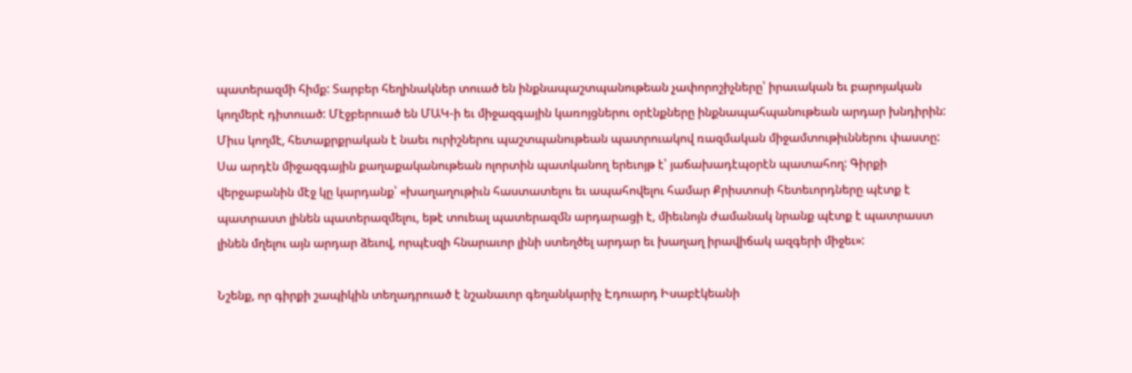պատերազմի հիմք: Տարբեր հեղինակներ տուած են ինքնապաշտպանութեան չափորոշիչները՝ իրաւական եւ բարոյական կողմերէ դիտուած: Մէջբերուած են ՄԱԿ-ի եւ միջազգային կառոյցներու օրէնքները ինքնապահպանութեան արդար խնդիրին: Միւս կողմէ, հետաքրքրական է նաեւ ուրիշներու պաշտպանութեան պատրուակով ռազմական միջամտութիւններու փաստը: Սա արդէն միջազգային քաղաքականութեան ոլորտին պատկանող երեւոյթ է՝ յաճախադէպօրէն պատահող: Գիրքի վերջաբանին մէջ կը կարդանք՝ «խաղաղութիւն հաստատելու եւ ապահովելու համար Քրիստոսի հետեւորդները պէտք է պատրաստ լինեն պատերազմելու, եթէ տուեալ պատերազմն արդարացի է, միեւնոյն ժամանակ նրանք պէտք է պատրաստ լինեն մղելու այն արդար ձեւով, որպէսզի հնարաւոր լինի ստեղծել արդար եւ խաղաղ իրավիճակ ազգերի միջեւ»:

Նշենք, որ գիրքի շապիկին տեղադրուած է նշանաւոր գեղանկարիչ Էդուարդ Իսաբէկեանի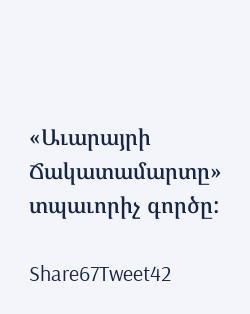«Աւարայրի Ճակատամարտը» տպաւորիչ գործը:

Share67Tweet42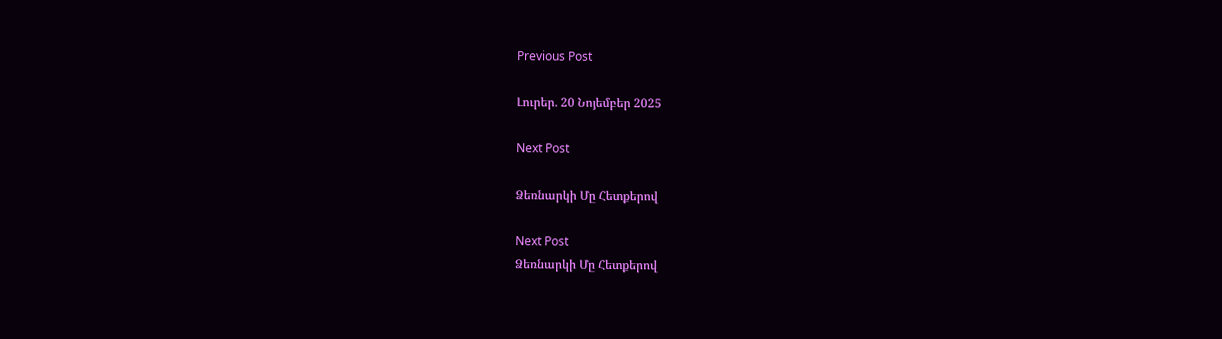Previous Post

Լուրեր. 20 Նոյեմբեր 2025

Next Post

Ձեռնարկի Մը Հետքերով

Next Post
Ձեռնարկի Մը Հետքերով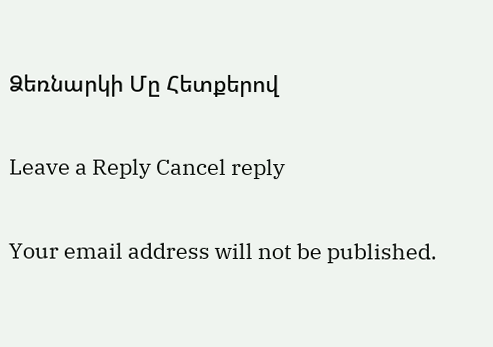Ձեռնարկի Մը Հետքերով

Leave a Reply Cancel reply

Your email address will not be published.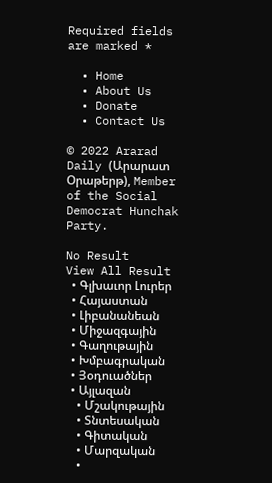Required fields are marked *

  • Home
  • About Us
  • Donate
  • Contact Us

© 2022 Ararad Daily (Արարատ Օրաթերթ), Member of the Social Democrat Hunchak Party.

No Result
View All Result
  • Գլխաւոր Լուրեր
  • Հայաստան
  • Լիբանանեան
  • Միջազգային
  • Գաղութային
  • Խմբագրական
  • Յօդուածներ
  • Այլազան
    • Մշակութային
    • Տնտեսական
    • Գիտական
    • Մարզական
    •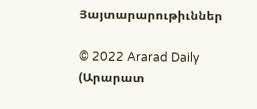Յայտարարութիւններ

© 2022 Ararad Daily (Արարատ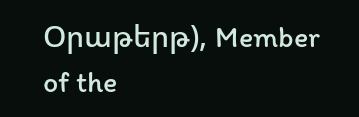Օրաթերթ), Member of the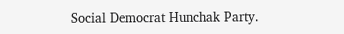Social Democrat Hunchak Party.